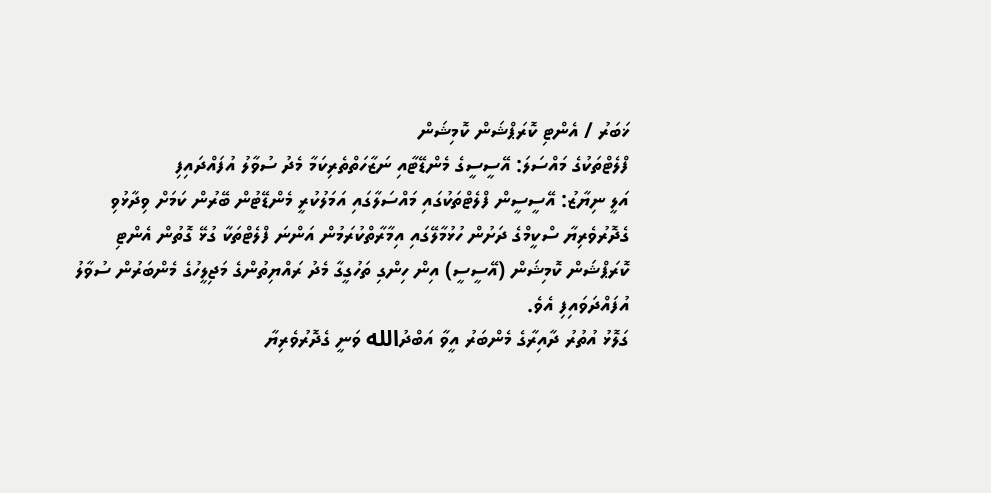ޚަބަރު / އެންޓި ކޮރަޕްޝަން ކޮމިޝަން
ފްލެޓްތަކުގެ މައްސަލަ: އޭސީސީގެ މެންޑޭޓާއި ނަޒާހަތްތެރިކަމާ މެދު ސުވާލު އުފައްދައިފި
އަލީ ނިޔާޒު: އޭސީސީން ފްލެޓްތަކުގައި މައްސަލާގައި އަމަލުކުރީ މެންޑޭޓުން ބޭރުން ކަމަށް ވިދާޅުވި
ގެދޮރުވެރިޔާ ސްކީމްގެ ދަށުން ހުޅުމާލޭގައި އިމާރާތްކުރަމުން އަންނަ ފްލެޓްތަކާ ގުޅޭ ގޮތުން އެންޓި ކޮރަޕްޝަން ކޮމިޝަން (އޭސީސީ) އިން ހިންގި ތަހުގީގާ މެދު ރައްޔިތުންގެ މަޖިލީހުގެ މެންބަރުން ސުވާލު އުފައްދަވައިފި އެވެ.
ގަލޮޅު އުތުރު ދާއިރާގެ މެންބަރު އީވާ އަބްދުالله ވަނީ ގެދޮރުވެރިޔާ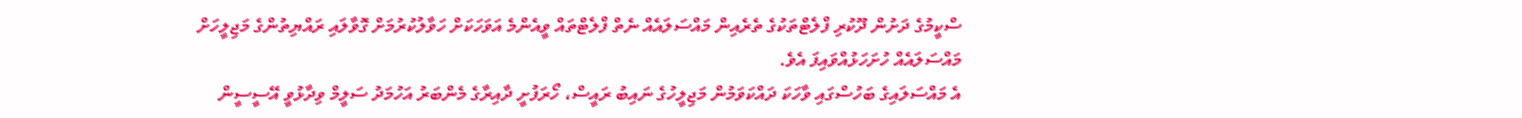ސްކީމުގެ ދަށުން ދޫކުރި ފްލެޓްތަކުގެ ތެރެއިން މައްސަލައެއް ނެތް ފްލެޓްތައް ވީއެންމެ އަވަހަކަށް ހަވާލުކުރުމަށް ގޮވާލައި ރައްޔިތުންގެ މަޖިލީހަށް މައްސަލައެއް ހުށަހަޅުއްވައިފަ އެވެ.
އެ މައްސަލައިގެ ބަހުސްގައި ވާހަކަ ދައްކަވަމުން މަޖިލީހުގެ ނައިބު ރައީސް، ހޯރަފުށީ ދާއިރާގެ މެންބަރު އަހުމަދު ސަލީމް ވިދާޅުވީ އޭސީސީން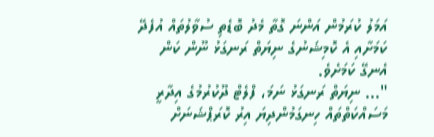އަމަލު ކުރަމުން އަންނަ ގޮތާ މެދު ބޮޑެތި ސުވާލުތައް އުފެދޭ ކަމަށާއި އެ ކޮމިޝަނުގެ ނިޔަތް ރަނގަޅު ނޫން ކަން އެނގޭ ކަމަށެވެ.
"... ނިޔަތް ރަނގަޅު ނަމަ، ފްލެޓް ދޫކުރުމުގެ އިދާރީ މަސައްކަތްތައް ހިނގަމުންދިޔަ އިރު ކޮރަޕްޝަނަށް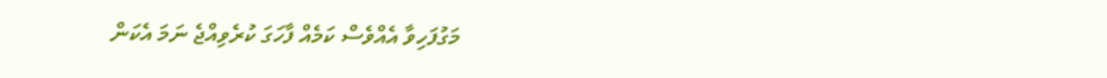މަގުފަހިވާ އެއްވެސް ކަމެއް ފާހަގަ ކުރެވިއްޖެ ނަމަ އެކަން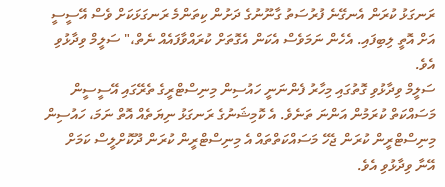ރަނގަޅު ކުރަން އެނގޭނެ ފުރުސަތު ގާނޫނުގެ ދަށުން ކިތަންމެ ރަނގަޅަކަށް ވެސް އޭސީސީ އަށް އޮތީ ލިބިފައި. އެހެން ނަމަވެސް އެކަން އެގޮތަށް ކުރައްވާފައެއް ނެތް،" ސަލީމް ވިދާޅުވި އެވެ.
ސަލީމް ވިދާޅުވި ގޮތުގައި މިހާރު ފެންނަނީ ހައުސިން މިނިސްޓްރީގެ ތެރޭގައި އޭސީސީން މަސައްކަތް ކުރަމުން އަންނަ ތަނެވެ. އެ ކޮމިޝަނުގެ ރަނގަޅު ނިޔަތެއް އޮތް ނަމަ، ހައުސިން މިނިސްޓްރީން ކުރަން ޖެހޭ މަސައްކަތްތައް އެ މިނިސްޓްރީން ކުރަން ދޫކޮށްލީސް ކަމަށް އޭނާ ވިދާޅުވި އެވެ.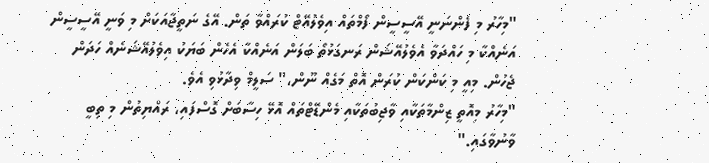"މިހާރު މި ފެންނަނީ އޭސީސީން ފޯމްތައް އިވެލުއޭޓް ކުރައްވާ ތަން. އޭގެ ނަތީޖާއަކަށް މި ވަނީ އޭސީސީން އަނެއްކާ މި ހައްދަވާ އެވެލުއޭޝަން ރަނގަޅުތޯ ބަލަން އަނެއްކާ އެހެން ބަޔަކު އިވެލުއޭޝަނެއް ހަދަން ޖެހުން. މިއީ މި ކަންކަން ކުރަން އޮތް މަގެއް ނޫން،" ސަލީމް ވިދާޅުވި އެވެ.
"މިހާރު މިއޮތީ ޒިންމާތަކާއި ވާޖިބުތަކާއި މެންޑޭޓްތައް އޮޅޭ ހިސާބަށް ގޮސްފައި، ރައްޔިތުން މި ތިބީ ވާނުވާގައި."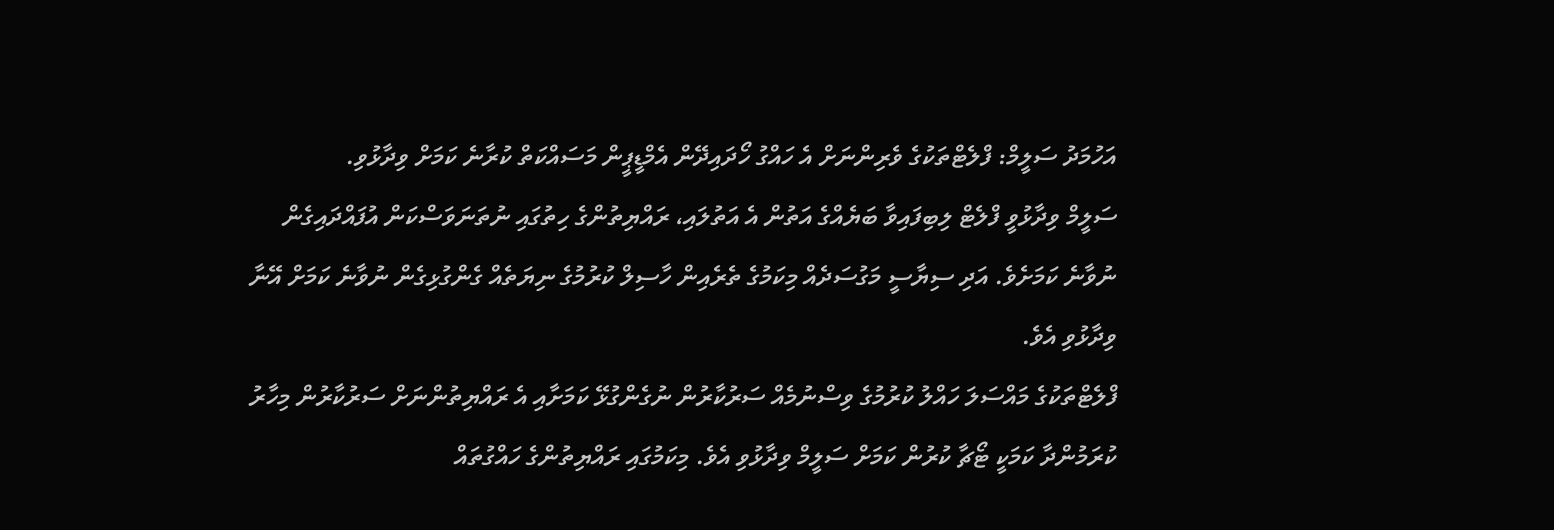އަހުމަދު ސަލީމް: ފްލެޓްތަކުގެ ވެރިންނަށް އެ ހައްގު ހޯދައިދޭން އެމްޑީޕީން މަސައްކަތް ކުރާނެ ކަމަށް ވިދާޅުވި.
ސަލީމް ވިދާޅުވީ ފްލެޓް ލިބިފައިވާ ބަޔެއްގެ އަތުން އެ އަތުލައި، ރައްޔިތުންގެ ހިތުގައި ނުތަނަވަސްކަން އުފައްދައިގެން ނުވާނެ ކަމަށެވެ. އަދި ސިޔާސީ މަގުސަދެއް މިކަމުގެ ތެރެއިން ހާސިލް ކުރުމުގެ ނިޔަތެއް ގެންގުޅިގެން ނުވާނެ ކަމަށް އޭނާ ވިދާޅުވި އެވެ.
ފްލެޓްތަކުގެ މައްސަލަ ހައްލު ކުރުމުގެ ވިސްނުމެއް ސަރުކާރުން ނުގެންގުޅޭ ކަމަށާއި އެ ރައްޔިތުންނަށް ސަރުކާރުން މިހާރު ކުރަމުންދާ ކަމަކީ ޓޯޗާ ކުރުން ކަމަށް ސަލީމް ވިދާޅުވި އެވެ. މިކަމުގައި ރައްޔިތުންގެ ހައްގުތައް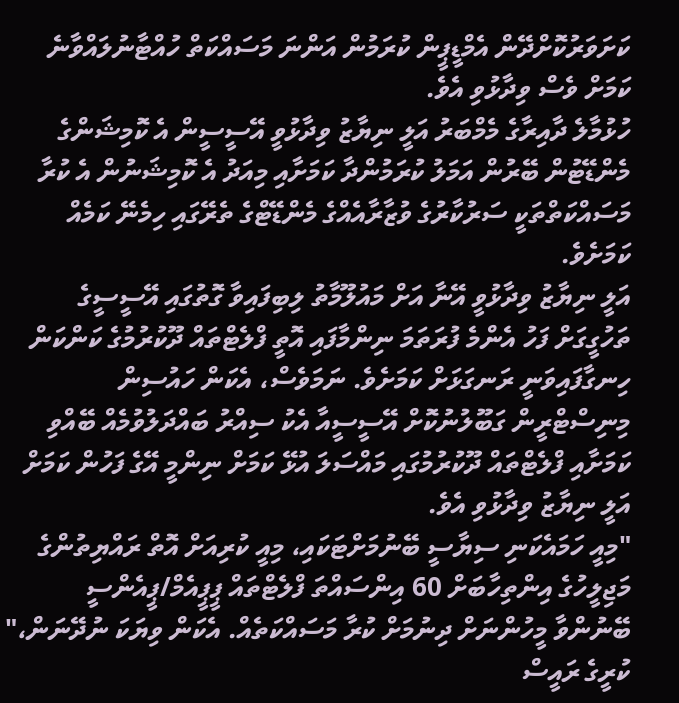ކަށަވަރުކޮށްދޭން އެމްޑީޕީން ކުރަމުން އަންނަ މަސައްކަތް ހުއްޓާނުލައްވާނެ ކަމަށް ވެސް ވިދާޅުވި އެވެ.
ހުޅުމާލެ ދާއިރާގެ މެމްބަރު އަލީ ނިޔާޒު ވިދާޅުވީ އޭސީސީން އެ ކޮމިޝަންގެ މެންޑޭޓުން ބޭރުން އަމަލު ކުރަމުންދާ ކަމަށާއި މިއަދު އެ ކޮމިޝަނުން އެ ކުރާ މަސައްކަތްތަކީ ސަރުކާރުގެ ވުޒާރާއެއްގެ މެންޑޭޓްގެ ތެރޭގައި ހިމެނޭ ކަމެއް ކަމަށެވެ.
އަލީ ނިޔާޒު ވިދާޅުވީ އޭނާ އަށް މައުލޫމާތު ލިބިފައިވާ ގޮތުގައި އޭސީސީގެ ތަހުގީގަށް ފަހު އެންމެ ފުރަތަމަ ނިންމާފައި އޮތީ ފްލެޓްތައް ދޫކުރުމުގެ ކަންކަން ހިނގާފައިވަނީ ރަނގަޅަށް ކަމަށެވެ. ނަމަވެސް، އެކަން ހައުސިން މިނިސްޓްރީން ގަބޫލުނުކޮށް އޭސީސީއާ އެކު ސިއްރު ބައްދަލުވުމެއް ބޭއްވި ކަމަށާއި ފްލެޓްތައް ދޫކުރުމުގައި މައްސަލަ އުޅޭ ކަމަށް ނިންމީ އޭގެ ފަހުން ކަމަށް އަލީ ނިޔާޒު ވިދާޅުވި އެވެ.
"މިއީ ހަމައެކަނި ސިޔާސީ ބޭނުމަށްޓަކައި، މިއީ ކުރިއަށް އޮތް ރައްޔިތުންގެ މަޖިލީހުގެ އިންތިހާބަށް 60 އިންސައްތަ ފްލެޓްތައް ޕީޕީއެމް/ޕީއެންސީ ބޭނުންވާ މީހުންނަށް ދިނުމަށް ކުރާ މަސައްކަތެއް. އެކަން ވިޔަކަ ނުދޭނަން،" ކުރީގެ ރައީސް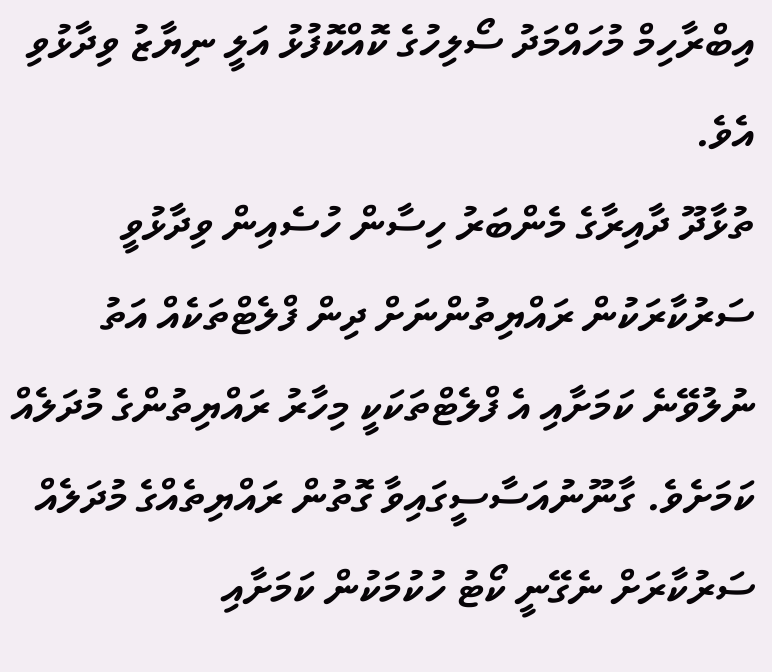އިބްރާހިމް މުހައްމަދު ސޯލިހުގެ ކޮއްކޮފުޅު އަލީ ނިޔާޒު ވިދާޅުވި އެވެ.
ތުޅާދޫ ދާއިރާގެ މެންބަރު ހިސާން ހުސެއިން ވިދާޅުވީ ސަރުކާރަކުން ރައްޔިތުންނަށް ދިން ފްލެޓްތަކެއް އަތު ނުލުވޭނެ ކަމަށާއި އެ ފްލެޓްތަކަކީ މިހާރު ރައްޔިތުންގެ މުދަލެއް ކަމަށެވެ. ގާނޫނުއަސާސީގައިވާ ގޮތުން ރައްޔިތެއްގެ މުދަލެއް ސަރުކާރަށް ނެގޭނީ ކޯޓު ހުކުމަކުން ކަމަށާއި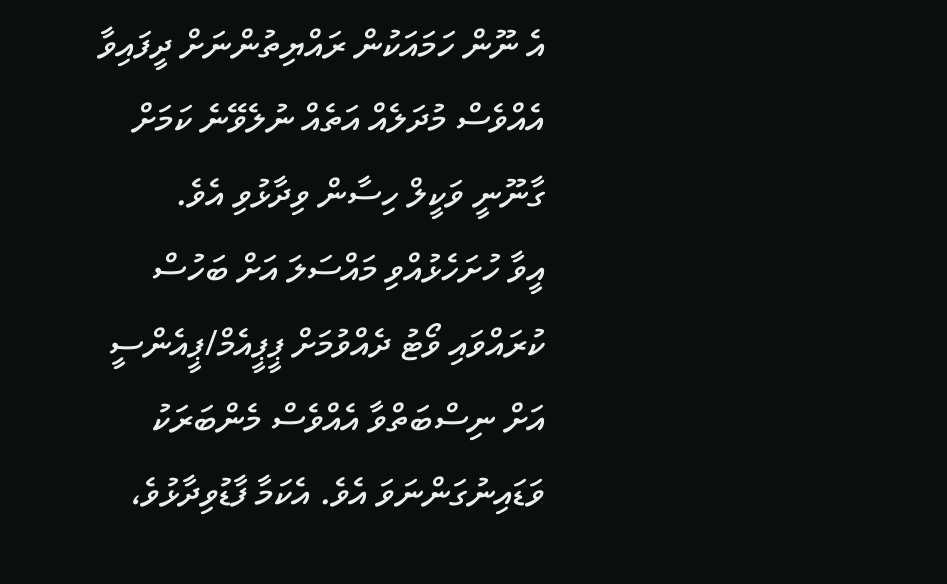އެ ނޫން ހަމައަކުން ރައްޔިތުންނަށް ދީފައިވާ އެއްވެސް މުދަލެއް އަތެއް ނުލެވޭނެ ކަމަށް ގާނޫނީ ވަކީލް ހިސާން ވިދާޅުވި އެވެ.
އީވާ ހުށަހެޅުއްވި މައްސަލަ އަށް ބަހުސް ކުރައްވައި ވޯޓު ދެއްވުމަށް ޕީޕީއެމް/ޕީއެންސީ އަށް ނިސްބަތްވާ އެއްވެސް މެންބަރަކު ވަޑައިނުގަންނަވަ އެވެ. އެކަމާ ފާޑުވިދާޅުވެ،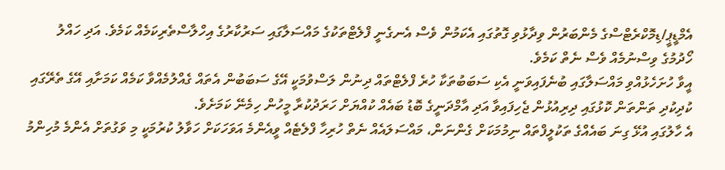އެމްޑީޕީ/ޑިމޮކްރެޓްސްގެ މެންބަރުން ވިދާޅުވި ގޮތުގައި އެކަމުން ވެސް އެނގެނީ ފްލެޓްތަކުގެ މައްސަލާގައި ސަރުކާރުގެ އިހްލާސްތެރިކަމެއް ކަމެވެ. އަދި ހައްލު ހޯދުމުގެ ވިސްނުމެއް ވެސް ނެތް ކަމެވެ.
އީވާ ހުށަހެޅުއްވި މައްސަލާގައި ބުނެފައިވަނީ އެކި ސަބަބުތަކާ ހުރެ ފްލެޓްތައް ދިނުން ލަސްވުމަކީ އޭގެ ސަބަބުން އެތައް ގެއްލުމެއްވާ ކަމެއް ކަމަށާއި އޭގެ ތެރޭގައި ކުދިކުދި ތަންތަން ކޮޅުގައި ދިރިއުޅުން ޖެހިފައިވާ އަދި އާމްދަނީގެ ބޮޑު ބައެއް ކުއްޔަށް ހަރަދުކުރާ މީހުން ހިމެނޭ ކަމަށެވެ.
އެ ހާލުގައި އުޅޭ ގިނަ ބައެއްގެ ތަކުލީފްތައް ނިމުމަކަށް ގެންނަން، މައްސަލައެއް ނެތް ހުރިހާ ފްލެޓެއް ވީއެންމެ އަވަހަކަށް ހަވާލު ކުރުމަކީ މި ވަގުތަށް އެންމެ މުހިންމު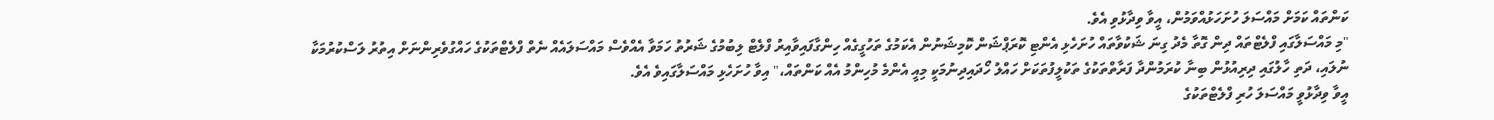ކަންތައް ކަމަށް މައްސަލަ ހުށަހަޅުއްވަމުން، އީވާ ވިދާޅުވި އެވެ.
"މި މައްސަލާގައި ފްލެޓްތައް ދިން ގޮތާ މެދު ގިނަ ޝަކުވާތައް ހުށަހެޅި އެންޓި ކޮރަޕްޝަން ކޮމިޝަނުން އެކަމުގެ ތަހުގީގެއް ހިންގާފައިވާއިރު ފްލެޓް ލިބުމުގެ ޝަރުތު ހަމަވާ އެއްވެސް މައްސަލައެއް ނެތް ފްލެޓްތަކުގެ ހައްގުވެރިންނަށް އިތުރު ލަސްކުރުމަކާ ނުލައި، ދަތި ހާލުގައި ދިރިއުޅުން ބިނާ ކުރަމުންދާ ފަރާތްތަކުގެ ތަކުލީފުތަކަށް ހައްލު ހޯދައިދިނުމަކީ މިއީ އެންމެ މުހިންމު އެއް ކަންތައް،" އިވާ ހުށަހެޅި މައްސަލާގައިވެ އެވެ.
އީވާ ވިދާޅުވީ މައްސަލަ ހުރި ފްލެޓްތަކުގެ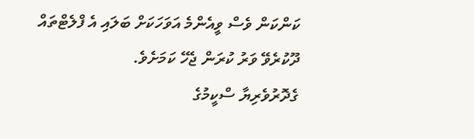ކަންކަން ވެސް ވީއެންމެ އަވަހަކަށް ބަލައި އެ ފްލެޓްތައް ދޫކުރެވޭ ވަރު ކުރަން ޖެހޭ ކަމަށެވެ.
ގެދޮރުވެރިޔާ ސްކީމުގެ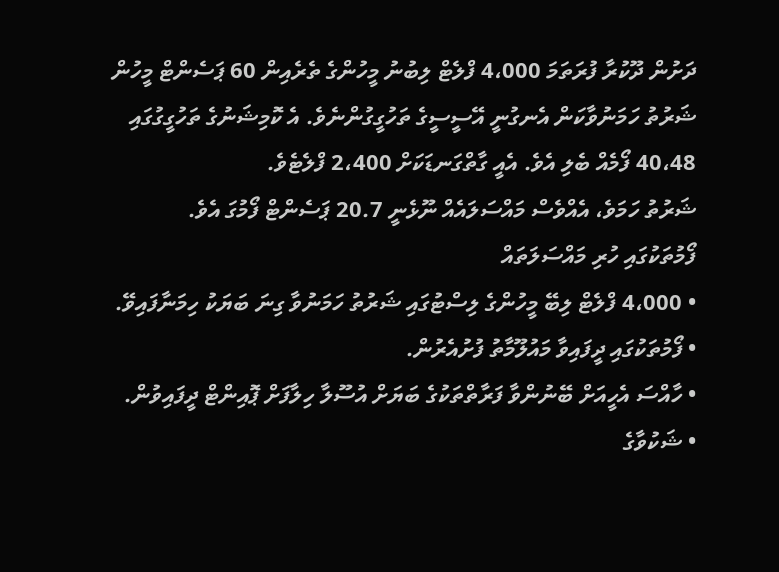ދަށުން ދޫކުރާ ފުރަތަމަ 4،000 ފްލެޓް ލިބުނު މީހުންގެ ތެރެއިން 60 ޕަސެންޓް މީހުން ޝަރުތު ހަމަނުވާކަން އެނގުނީ އޭސީސީގެ ތަހުގީގުންނެވެ. އެ ކޮމިޝަނުގެ ތަހުގީގުގައި 40،48 ފޯމެއް ބެލި އެވެ. އެއީ ގާތްގަނޑަކަށް 2،400 ފްލެޓެވެ.
ޝަރުތު ހަމަވެ، އެއްވެސް މައްސަލައެއް ނޫޅެނީ 20.7 ޕަސެންޓް ފޯމުގަ އެވެ.
ފޯމުތަކުގައި ހުރި މައްސަލަތައް
• 4،000 ފްލެޓް ލިބޭ މީހުންގެ ލިސްޓުގައި ޝަރުތު ހަމަނުވާ ގިނަ ބަޔަކު ހިމަނާފައިވޭ.
• ފޯމުތަކުގައި ދީފައިވާ މައުލޫމާތު ފުށުއެރުން.
• ހާއްސަ އެހީއަށް ބޭނުންވާ ފަރާތްތަކުގެ ބަޔަށް އުސޫލާ ހިލާފަށް ޕޮއިންޓް ދީފައިވުން.
• ޝަކުވާގެ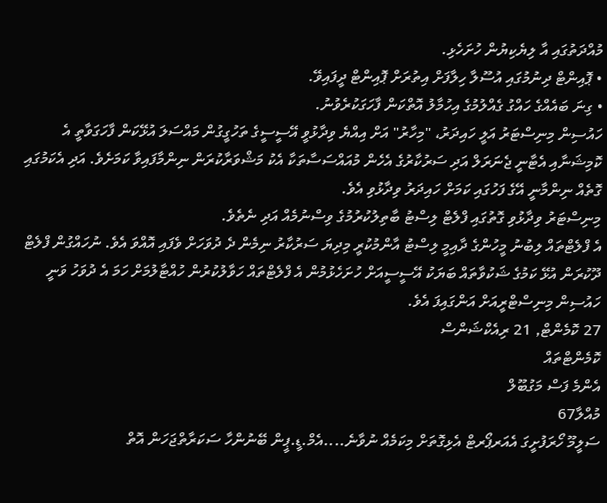މުއްދަތުގައި އާ ލިޔެކިޔުން ހުށަހެޅި.
• ޕޮއިންޓް ދިނުމުގައި އުސޫލާ ހިލާފަށް އިތުރަށް ޕޮއިންޓް ދީފައިވޭ.
• ގިނަ ބައެއްގެ ހައްގު ގެއްލުމުގެ އިހުމާލު އޮތްކަން ފާހަގަކުރެވުނު.
ހައުސިން މިނިސްޓަރު އަލީ ހައިދަރު، "މިހާރު" އަށް އިއްޔެ ވިދާޅުވީ އޭސީސީގެ ތަހުގީގުން މައްސަލަ އުޅޭކަން ފާހަގަވާތީ އެ ކޮމިޝަނާއި އެޓާނީ ޖެނަރަލް އަދި ސަރުކާރުގެ އެހެން މުއައްސަސާތަކާ އެކު މަޝްވަރާކުރަން ނިންމާފައިވާ ކަމަށެވެ. އަދި އެކަމުގައި ގޮތެއް ނިންމާނީ އޭގެ ފަހުގައި ކަމަށް ހައިދަރު ވިދާޅުވި އެވެ.
މިނިސްޓަރު ވިދާޅުވި ގޮތުގައި ފްލެޓް ލިސްޓު ބާތިލުކުރުމުގެ ވިސްނުމެއް އަދި ނެތެވެ.
އެ ފްލެޓްތައް ލިބުނު މީހުންގެ ދާއިމީ ލިސްޓު އާންމުކުރީ މިދިޔަ ސަރުކާރު ނިމެން ދެ ދުވަހަށް ވެފައި އޮއްވަ އެވެ. ނުހައްގުން ފްލެޓް ދޫކުރަން އުޅޭ ކަމުގެ ޝަކުވާތައް ބަޔަކު އޭސީސީއަށް ހުށަހެޅުމުން އެ ފްލެޓްތައް ހަވާލުކުރުން ހުއްޓާލުމަށް ހަމަ އެ ދުވަހު ވަނީ ހައުސިން މިނިސްޓްރީއަށް އަންގައިފަ އެވެ.
27 ކޮމެންޓް, 21 ރިއެކްޝަންސް
ކޮމެންޓްތައް
އެންމެ ފަސް މަގުބޫލް
މުއްލާ67
ސަލީމޫ ހޯރަފުށީގަ އެއަރޕޯރޓް އެޅިގޮތަށް މިކަމެއް ނުވާނެ....އެމް.ޑީ.ޕީން ބޭނުންހާ ސަކަރާތްޖަހަން އޮތް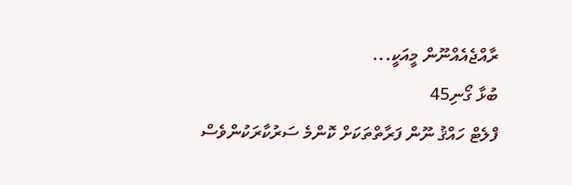ރާއްޖެއެއްނޫން މީއަކީ...
ބުޅާ ގޯނި45
ފްލެޓް ހައްޤު ނޫން ފަރާތްތަކަށް ކޮންމެ ސަރުކާރަކުންވެސް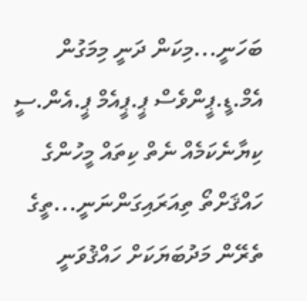ބަހަނީ...މިކަން ދަނީ މިމަގުން އެމް.ޑީ.ޕީންވެސް ޕީ.ޕީއެމް ޕީ.އެން.ސީ ކިޔާނެކަމެއް ނެތް ކިތައް މީހުންގެ ހައްޤަށްތޯ ތިއަރައިގަންނަނީ...ތީގެ ތެރޭން މަދުބަޔަކަށް ހައްޤުވަނީ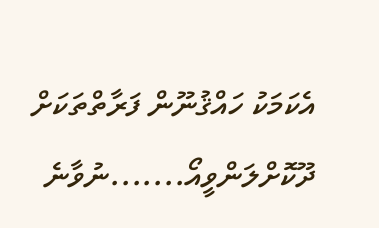އެކަމަކު ހައްޤުނޫން ފަރާތްތަކަށް ދޫކޮށްލަންވީއޯ.......ނުވާނެ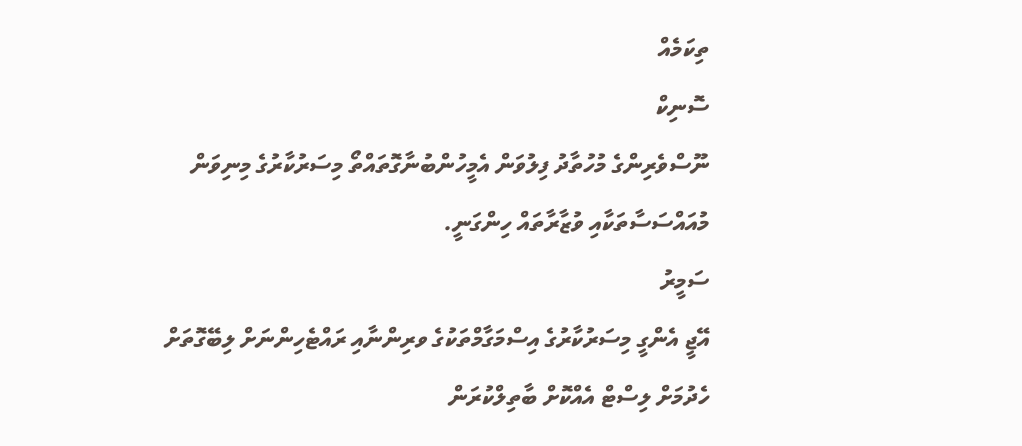ތިކަމެއް
ސޮނިކް
ނޫސްވެރިންގެ މުހުތާދު ފިލުވަން އެމީހުންބުނާގޮތައްތޯ މިސަރުކާރުގެ މިނިވަން މުއައްސަސާތަކާއި ވުޒާރާތައް ހިންގަނީ.
ސަމީރު
އޭޖީ އެންގީ މިސަރުކާރުގެ އިސްމަގާމްތަކުގެ ވރިންނާއި ރައްޓެހިންނަށް ލިބޭގޮތަށް ހެދުމަށް ލިސްޓް އެއްކޮށް ބާތިލްކުރަން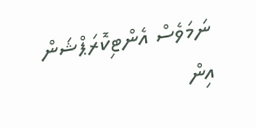ނަމަވެސް އެންޓިކޮރަޕްޝަން އިން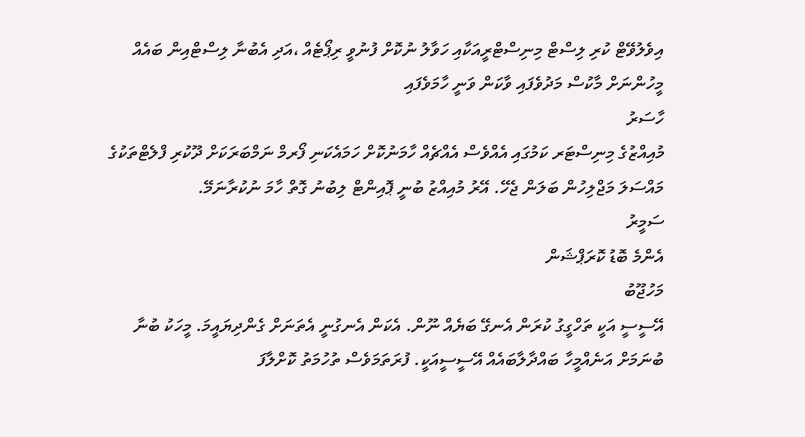އިވެލުވޭޓް ކުރި ލިސްޓް މިނިސްޓްރީއަކާއި ހަވާލު ނުކޮށް ފުނުވީ ރިޕޯޓެއް ،އަދި އެބުނާ ލިސްޓްއިން ބައެއް މީހުންނަށް މާކުސް މަދުވެފައި ވާކަން ވަނީ ހާމަވެފައި
ހާސަރު
މުއިއްޒުގެ މިނިސްޓަރ ކަމުގައި އެއްވެސް އެއްޗެއް ހާމަނުކޮށް ހަމައެކަނި ފޯރމް ނަމްބަރަކަށް ދޫކުރި ފްލެޓްތަކުގެ މައްސަލަ މަޖްލިހުން ބަލަން ޖެހޭ. އޭރު މުއިއްޒު ބުނީ ޕޮއިންޓް ލިބުނު ގޮތް ހާމަ ނުކުރާނަމޭ.
ސަމީރު
އެންމެ ބޮޑު ކޮރަޕްޝަން
މަހުޖޫބު
އޭސީސީ އަކީ ތަހްގީގު ކުރަން އެނގޭ ބަޔެއް ނޫން. އެކަން އެނގުނީ އެތަނަށް ގެންދިޔައީމަ. މީހަކު ބުނާ ބުނަމަށް އަނެއްމީހާ ބައްދާލާބައެއް އޭސީސީއަކީ. ފުރަތަމަވެސް ތުހުމަތު ކޮށްލާފަ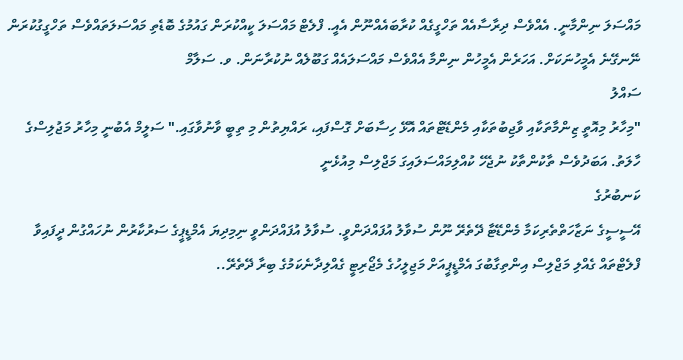މައްސަލަ ނިންމާނީ. އެއްވެސް ދިރާސާއެއް ތަހްގީގެއް ކުރާބައެއްނޫން އެއީ. ފްލެޓް މައްސަލަ ކީއްކުރަން ގައުމުގެ ބޮޑެތި މައްސަލަތައްވެސް ތަހްގީގުކުރަން ނޭނގޭނެ އެމީހުނަކަށް. އަހަރެން އެމީހުން ނިންމާ އެއްވެސް މައްސަލައެއް ގަބޫލެއް ނުކުރާނަން. ވ. ސަލާމް
ސައްލު
"މިހާރު މިއޮތީ ޒިންމާތަކާއި ވާޖިބުތަކާއި މެންޑޭޓްތައް އޮޅޭ ހިސާބަށް ގޮސްފައި، ރައްޔިތުން މި ތިބީ ވާނުވާގައި." ސަލީމް އެބުނީ މިހާރު މަޖުލިސްގެ ހާލަތު. އަބަދުވެސް ތާކުންތާކު ނުޖެހޭ ކުއްލިމައްސަލައިގަ މަޖްލިސް މިއުޅެނީ
ކަނބުރުގެ
އޭސީސީގެ ނަޒާހަތްތެރިކަމާ މެންޑޭޓާ ދޭތެރޭ ނޫން ސުވާލު އުފައްދަންވީ. ސުވާލު އުފައްދަންވީ ނިމިދިޔަ އެމްޑީޕީގެ ސަރުކާރުން ނުހައްގުން ދީފައިވާ ފްލެޓްތައް ގެއްލި މަޖްލިސް އިންތިގާބުގަ އެމްޑީޕީއަށް މަޖިލީހުގެ މެޖޯރިޓީ ގެއްލިދާނެކަމުގެ ބިރާ ދޭތެރޭ..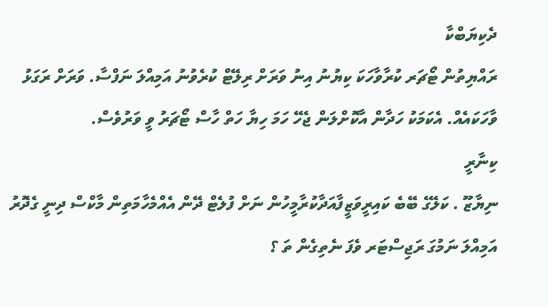ދެކިޔަބްކާ
ރައްޔިތުން ޓޯޗަރ ކުރާވާހަކަ ކިޔުނު އިނު ވަރަށް ރިލޭޓް ކުރެވުނު އަމިއްލަ ނަފްސާ. ވަރަށް ރަގަޅު ވާހަކައެއް. އެކަމަކު ހަދާން އާކޮށްލަން ޖެހޭ ހަމަ ހިޔާ ހަތް ހާސް ޓޯޗަރު ވީ ވަރުވެސް.
ކިނާރީ
ނިޔާޒޫ . ކަލޭގެ ބޭބެ ކައިރީވަޒީފާއަދާކުރާމީހުން ނަށް ފުލެޓް ދޭން އެއްމެހާމަތިން މާކްސް ދިނީ ގެދޮރު އަމިއްލަ ނަމުގަ ރަޖިސްޓަރ ވެފަ ނެތިގެން ތަ ؟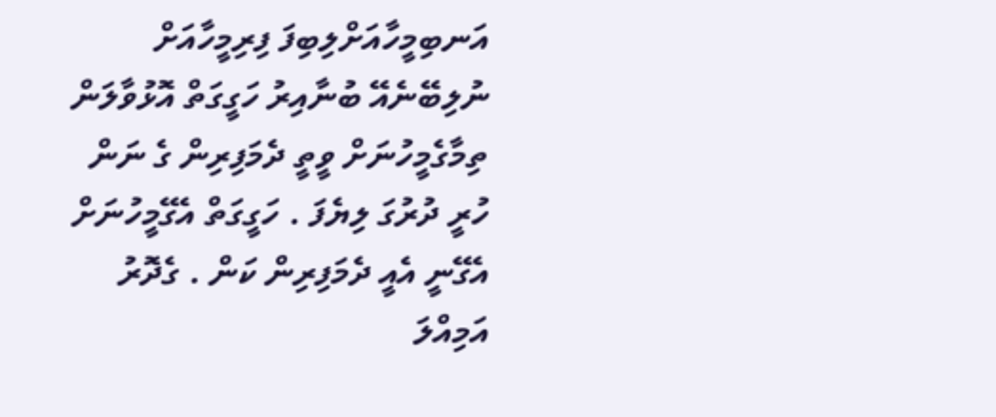އަނބިމީހާއަށްލިބިފަ ފިރިމީހާއަށް ނުލިބޭނެއޭ ބުނާއިރު ހަގީގަތް އޮޅުވާލަން ތިމާގެމީހުނަށް ވީތީ ދެމަފިރިން ގެ ނަން ހުރީ ދުރުގަ ލިޔެފަ . ހަގީގަތް އެގޭމީހުނަށް އެގޭނީ އެއީ ދެމަފިރިން ކަން . ގެދޮރު އަމިއްލަ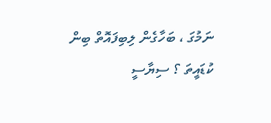ނަމުގަ ، ބަހާގެން ލިބިފައޮތް ބިން ކުޑައީތަ ؟ ސިޔާސީ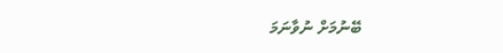ބޭނުމަށް ނުވާނަމަ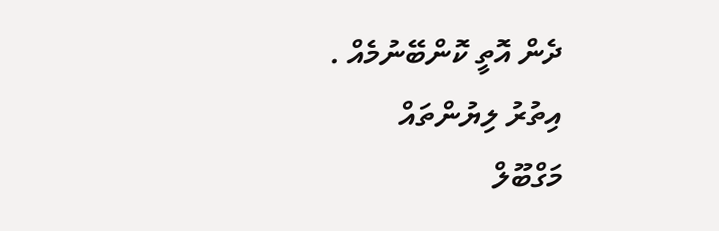ދެން އޮތީ ކޮންބޭނުމެއް .
އިތުރު ލިޔުންތައް
މަގްބޫލް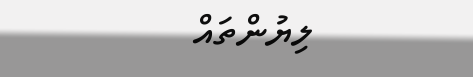ލިޔުންތައް